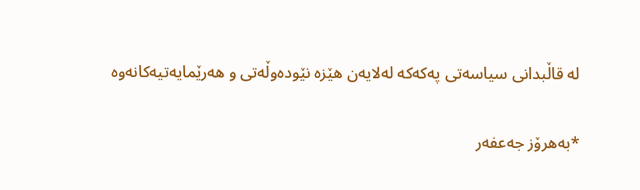له‌ قاڵبدانی سیاسه‌تی په‌كه‌كه‌ له‌لایه‌ن هێزه‌ نێوده‌وڵه‌تی و هه‌رێمایه‌تیه‌كانه‌وه

*به‌هرۆز جه‌عفه‌ر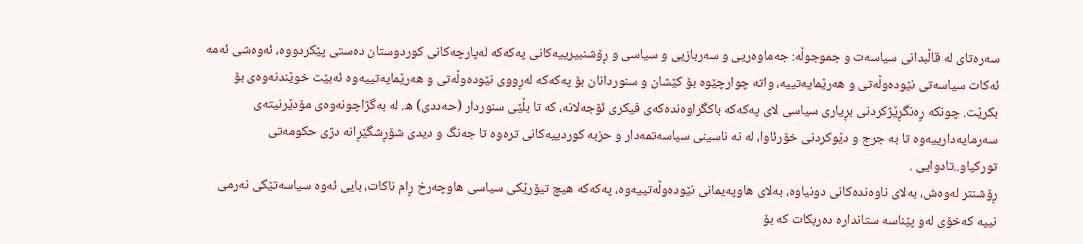سه‌ره‌تای له‌ قاڵبدانی سیاسه‌ت و جموجوڵه‌: جه‌ماوه‌ریی و سه‌ربازیی و سیاسی و ڕۆشنبیرییه‌كانی په‌كه‌كه‌ له‌پارچه‌كانی كوردوستان ده‌ستی پێكردووه‌، ئه‌وه‌شی ئه‌مه‌ ئه‌كات سیاسه‌تی نێوده‌وڵه‌تی و هه‌رێمایه‌تییه‌، واته‌ چوارچێوه‌ بۆ كێشان و سنوردانان بۆ په‌كه‌كه‌ له‌ڕووی نێوده‌وڵه‌تی و هه‌رێمایه‌تییه‌وه‌ ئه‌بێت خوێندنه‌وه‌ی بۆ بكرێت. چونكه‌ رٍه‌نگڕێژكردنی بڕیاری سیاسی لای په‌كه‌كه‌ باكگراوه‌نده‌كه‌ی فیكری ئۆجه‌لانه‌، كه‌ تا بڵێی سنوردار (حه‌ددی) ه‌. له‌ به‌گژاچونه‌وه‌ی مۆدێرنیته‌ی سه‌رمایه‌دارییه‌وه‌ تا به‌ جرج و دێوكردنی خۆرئاوا، له‌ نه‌ ناسینی سیاسه‌تمه‌دار و حزبه‌ كوردییه‌كانی تره‌وه‌ تا جه‌نگ و دیدی شۆڕشگێڕانه‌ دژی حكومه‌تی توركیاو..تادوایی .
ڕۆشنتر له‌وه‌ش، به‌لای ناوه‌نده‌كانی دونیاوه‌، به‌لای هاوپه‌یمانی نێوده‌وڵه‌تییه‌وه‌، په‌كه‌كه‌ هیچ تیۆرێكی سیاسی هاوچه‌رخ ڕام ناكات، بایی ئه‌وه‌ سیاسه‌تێكی نه‌رمی نییه‌ كه‌خۆی له‌و پێناسه‌ ستانداره‌ ده‌ربكات كه‌ بۆ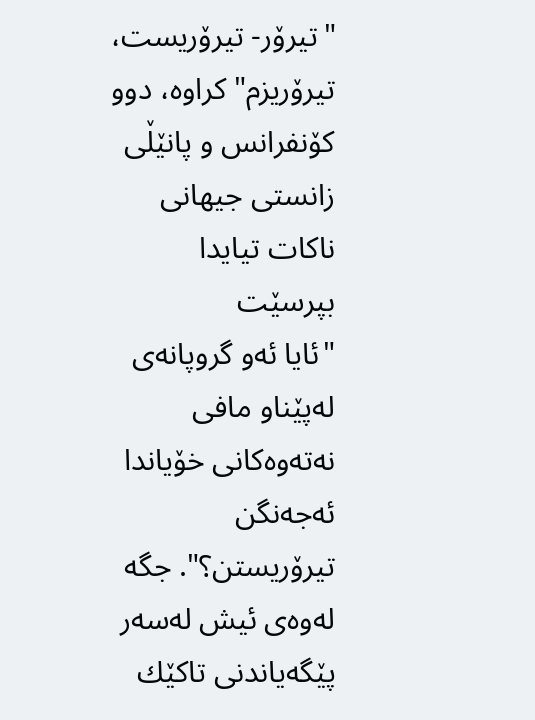"تیرۆر- تیرۆریست، تیرۆریزم" كراوه‌، دوو كۆنفرانس و پانێڵی زانستی جیهانی ناكات تیایدا بپرسێت
"ئایا ئه‌و گروپانه‌ی له‌پێناو مافی نه‌ته‌وه‌كانی خۆیاندا ئه‌جه‌نگن تیرۆریستن؟". جگه‌ له‌وه‌ی ئیش له‌سه‌ر پێگه‌یاندنی تاكێك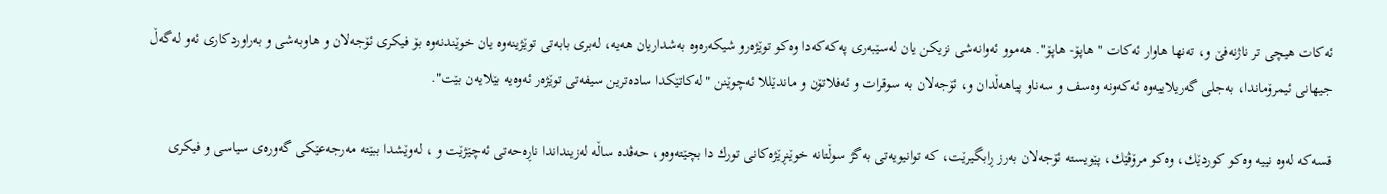ئه‌كات هیچی تر ناژنه‌فێ‌ و، ته‌نها هاوار ئه‌كات " هاپۆ- هاپۆ". هه‌موو ئه‌وانه‌شی نزیكن یان له‌سێبه‌ری په‌كه‌كه‌دا وه‌كو توێژه‌رو شیكه‌ره‌وه‌ به‌شداریان هه‌یه‌، له‌بری بابه‌تی توێژینه‌وه‌ یان خوێندنه‌وه‌ بۆ فیكری ئۆجه‌لان و هاوبه‌شی و به‌راوردكاری ئه‌و له‌گه‌ڵ جیهانی ئیمرۆماندا، به‌جلی گه‌ریلاییه‌وه‌ ئه‌كه‌ونه‌ وه‌سف و سه‌ناو پیاهه‌ڵدان و، ئۆجه‌لان به‌ سوقرات و ئه‌فلاتۆن و ماندێللا ئه‌چوێنن "له‌كاتێكدا ساده‌ترین سیفه‌تی توێژه‌ر ئه‌وه‌یه‌ بێلایه‌ن بێت".

قسه‌كه‌ له‌وه‌ نییه‌ وه‌كو كوردێك، وه‌كو مرۆڤێك، پێویسته‌ ئۆجه‌لان به‌رز ڕابگیرێت، كه‌ توانیویه‌تی به‌گژ سوڵتانه‌ خوێنڕێژه‌كانی تورك دا بچێته‌وه‌و، حه‌ڤده‌ ساڵه‌ له‌زینداندا ناڕه‌حه‌تی ئه‌چێژێت و ، له‌وێشدا ببێته‌ مه‌رجه‌عێكی گه‌وره‌ی سیاسی و فیكری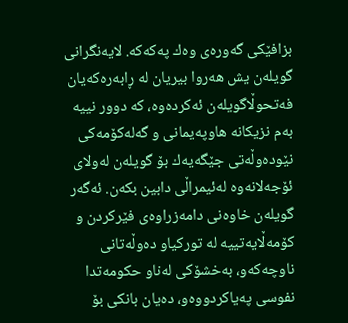بزافێكی گه‌وره‌ی وه‌ك په‌كه‌كه‌. لایه‌نگرانی گویله‌ن یش هه‌روا بیریان له‌ ڕابه‌ره‌كه‌یان فه‌تحوڵاگویله‌ن ئه‌كرده‌وه‌، كه‌ دوور نییه‌ به‌م نزیكانه‌ هاوپه‌یمانی و گه‌له‌كۆمه‌كی نێوده‌وڵه‌تی جێگه‌یه‌ك بۆ گویله‌ن له‌ولای ئۆجه‌لانه‌وه‌ له‌ئیمراڵی دابین بكه‌ن. ئه‌گه‌ر گویله‌ن خاوه‌نی دامه‌زراوه‌ی فێركردن و كۆمه‌ڵایه‌تییه‌ له‌ توركیاو ده‌وڵه‌تانی ناوچه‌كه‌و، به‌خشۆكی له‌ناو حكومه‌تدا نفوسی په‌یاكردووه‌و، ده‌یان بانكی بۆ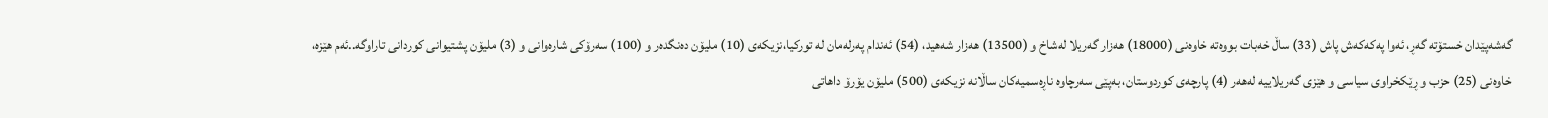گه‌شه‌پێدان خستۆته‌ گه‌ڕ، ئه‌وا په‌كه‌كه‌ش پاش (33) ساڵ خه‌بات بووه‌ته‌ خاوه‌نی (18000) هه‌زار گه‌ریلا له‌شاخ و (13500) هه‌زار شه‌هید، (54) ئه‌ندام په‌رله‌مان له‌ توركیا،نزیكه‌ی (10) ملیۆن ده‌نگده‌ر و (100) سه‌رۆكی شاره‌وانی و (3) ملیۆن پشتیوانی كوردانی تاراوگه‌..ئه‌م هێزه‌، خاوه‌نی (25) حزب و ڕێكخراوی سیاسی و هێزی گه‌ریلاییه‌ له‌هه‌ر (4) پارچه‌ی كوردوستان، به‌پێی سه‌رچاوه‌ ناڕه‌سمیه‌كان ساڵانه‌ نزیكه‌ی (500) ملیۆن یۆرۆ داهاتی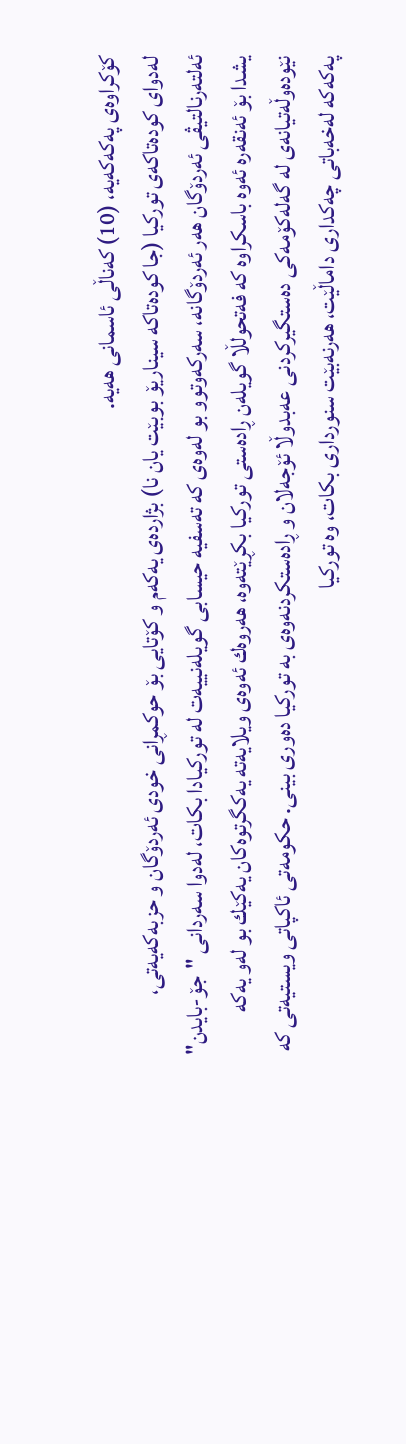كۆكراوه‌ی په‌كه‌كه‌یه‌، (10) كه‌ناڵی ئاسمانی هه‌یه‌.
له‌دوای كوده‌تاكه‌ی توركیا (جا كوده‌تاكه‌ سیناریۆ بوبێت یان نا) بژارده‌ی یه‌كه‌م و كۆتایی بۆ حوكمڕانی خودی ئه‌ردۆگان و حزبه‌كه‌یه‌تی، ئه‌لته‌رنالتیڤی ئه‌ردۆگان هه‌ر ئه‌ردۆگانه‌، سه‌ركه‌وتوو بو له‌وه‌ی كه‌ ته‌سفیه‌ حیسابی گویله‌نییه‌ت له‌ توركیادا بكات، له‌دوا سه‌ردانی "جۆ-بایدن" یشدا بۆ ئه‌نقه‌ره‌ ئه‌وه‌ باسكراوه‌ كه‌ فه‌تحولڵا گویله‌ن ڕاده‌ستی توركیا بكڕێته‌وه‌، هه‌روه‌ك ئه‌وه‌ی ویلایه‌ته‌ یه‌كگرتوه‌كان یه‌كێك بو له‌و یه‌كه‌ نێوده‌وڵه‌تیانه‌ی له‌ گه‌له‌كۆمه‌كی ده‌ستگیركردنی عه‌بدوڵا ئۆجه‌لان و ڕاده‌ستكردنه‌وه‌ی به‌ توركیا ده‌وری بینی. حكومه‌تی ئاكپاتی ویستیه‌تی كه‌ په‌كه‌كه‌ له‌خه‌باتی چه‌كداری داماڵێت، هه‌رنه‌بێت سنورداری بكات، وه‌ توركیا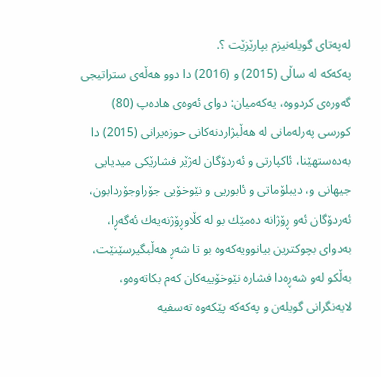له‌په‌تای گویله‌نیزم بپارێزێت ؟.
په‌كه‌كه‌ له‌ ساڵی (2015) و (2016) دا دوو هه‌ڵه‌ی ستراتیجی گه‌وره‌ی كردووه‌، یه‌كه‌میان: دوای ئه‌وه‌ی هاده‌پ (80) كورسی په‌رله‌مانی له‌ هه‌ڵبژاردنه‌كانی حوزه‌یرانی (2015) دا به‌ده‌ستهێنا، ئاكپارتی و ئه‌ردۆگان له‌ژێر فشارێكی میدیایی جیهانی و، دیبلۆماتی و ئابوریی و نێوخۆیی جۆراوجۆردابون، ئه‌ردۆگان ئه‌و ڕۆژانه‌ ده‌مێك بو له‌ كڵاوڕۆژنه‌یه‌ك ئه‌گه‌ڕا، به‌دوای بچوكترین بیانوویه‌كه‌وه‌ بو تا شه‌ڕ هه‌ڵبگیرسێنێت، به‌ڵكو له‌و شه‌ڕه‌دا فشاره‌ نێوخۆییه‌كان كه‌م بكاته‌وه‌و، لایه‌نگرانی گویله‌ن و په‌كه‌كه‌ پێكه‌وه‌ ته‌سفیه‌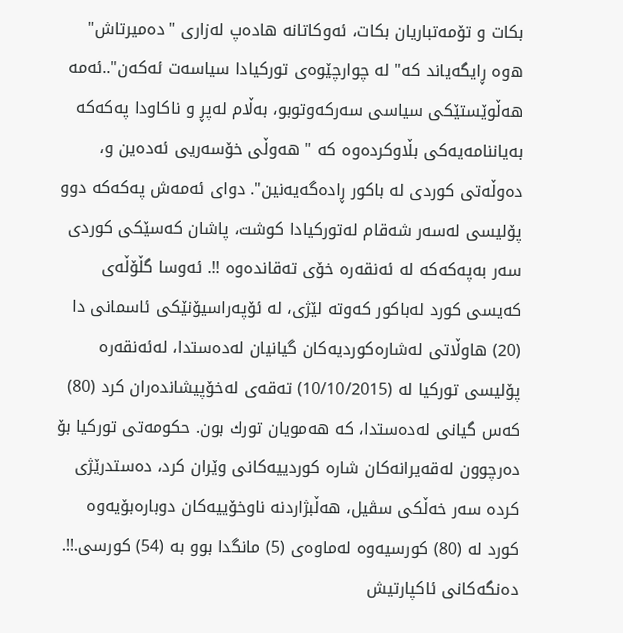بكات و تۆمه‌تباریان بكات، ئه‌وكاتانه‌ هاده‌پ له‌زاری "ده‌میرتاش" ه‌وه‌ ڕایگه‌یاند كه‌" له‌ چوارچێوه‌ی توركیادا سیاسه‌ت ئه‌كه‌ن"..ئه‌مه‌ هه‌ڵوێستێكی سیاسی سه‌ركه‌وتوبو، به‌ڵام له‌پڕ و ناكاودا په‌كه‌كه‌ به‌یاننامه‌یه‌كی بڵاوكرده‌وه‌ كه‌ " هه‌وڵی خۆسه‌ریی ئه‌ده‌ین و، ده‌وڵه‌تی كوردی له‌ باكور ڕاده‌گه‌یه‌نین". دوای ئه‌مه‌ش په‌كه‌كه‌ دوو پۆلیسی له‌سه‌ر شه‌قام له‌توركیادا كوشت، پاشان كه‌سێكی كوردی سه‌ر به‌په‌كه‌كه‌ له‌ ئه‌نقه‌ره‌ خۆی ته‌قانده‌وه‌ !!. ئه‌وسا گڵۆڵه‌ی كه‌یسی كورد له‌باكور كه‌وته‌ لێژی، له‌ ئۆپه‌راسیۆنێكی ئاسمانی دا (20) هاوڵاتی له‌شاره‌كوردیه‌كان گیانیان له‌ده‌ستدا، له‌ئه‌نقه‌ره‌ پۆلیسی توركیا له‌ (10/10/2015) ته‌قه‌ی له‌خۆپیشانده‌ران كرد (80) كه‌س گیانی له‌ده‌ستدا، كه‌ هه‌مویان تورك بون. حكومه‌تی توركیا بۆ ده‌رچوون له‌قه‌یرانه‌كان شاره‌ كوردییه‌كانی وێران كرد، ده‌ستدرێژی كرده‌ سه‌ر خه‌ڵكی سڤیل، هه‌ڵبژاردنه‌ ناوخۆییه‌كان دوباره‌بۆیه‌وه‌ كورد له‌ (80) كورسیه‌وه‌ له‌ماوه‌ی (5) مانگدا بوو به‌ (54) كورسی.!!. ده‌نگه‌كانی ئاكپارتیش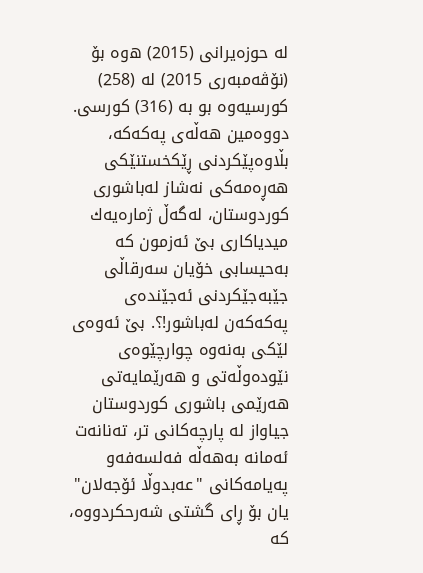له‌ حوزه‌یرانی (2015) ه‌وه‌ بۆ (نۆڤه‌مبه‌ری 2015) له‌ (258) كورسیه‌وه‌ بو به‌ (316) كورسی.
دووه‌مین هه‌ڵه‌ی په‌كه‌كه‌، بڵاوه‌پێكردنی ڕێكخستنێكی هه‌ڕه‌مه‌كی نه‌شاز له‌باشوری كوردوستان، له‌گه‌ڵ ژماره‌یه‌ك میدیاكاری بێ ئه‌زمون كه‌ به‌حیسابی خۆیان سه‌رقاڵی جێبه‌جێكردنی ئه‌جێنده‌ی په‌كه‌كه‌ن له‌باشور!؟. بێ ئه‌وه‌ی لێكی به‌نه‌وه‌ چوارچێوه‌ی نێوده‌وڵه‌تی و هه‌رێمایه‌تی هه‌رێمی باشوری كوردوستان جیاواز له‌ پارچه‌كانی تر، ته‌نانه‌ت ئه‌مانه‌ به‌هه‌ڵه‌ فه‌لسه‌فه‌و په‌یامه‌كانی "عه‌بدوڵا ئۆجه‌لان" یان بۆ ڕای گشتی شه‌رحكردووه‌، كه‌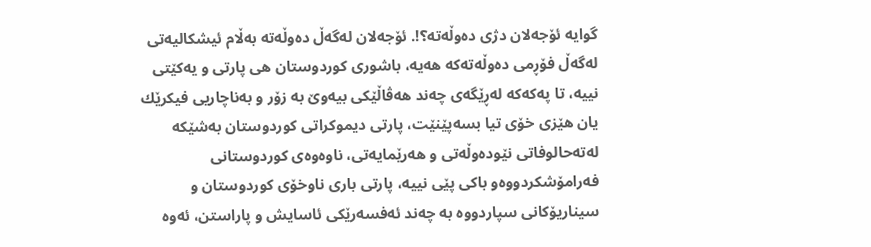گوایه‌ ئۆجه‌لان دژی ده‌وڵه‌ته‌؟!. ئۆجه‌لان له‌گه‌ڵ ده‌وڵه‌ته‌ به‌ڵام ئیشكالیه‌تی له‌گه‌ڵ فۆڕمی ده‌وڵه‌ته‌كه‌ هه‌یه‌، باشوری كوردوستان هی پارتی و یه‌كێتی نییه‌، تا په‌كه‌كه‌ له‌ڕێگه‌ی چه‌ند هه‌ڤاڵێكی بیه‌وێ‌ به‌ زۆر و به‌ناچاریی فیكرێك یان هێزی خۆی تیا بسه‌پێنێت، پارتی دیموكراتی كوردوستان به‌شێكه‌ له‌ته‌حالوفاتی نێوده‌وڵه‌تی و هه‌رێمایه‌تی، ناوه‌وه‌ی كوردوستانی فه‌رامۆشكردووه‌و باكی پێی نییه‌، پارتی باری ناوخۆی كوردوستان و سیناریۆكانی سپاردووه‌ به‌ چه‌ند ئه‌فسه‌رێكی ئاسایش و پاراستن، ئه‌وه‌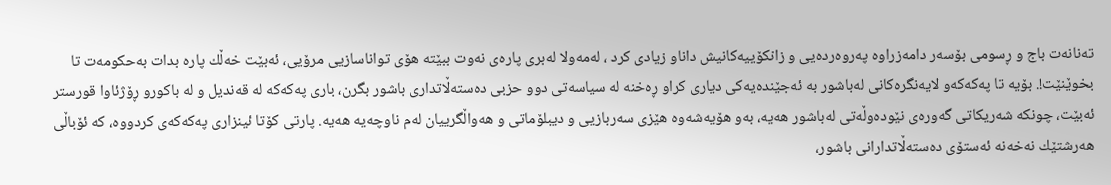ته‌نانه‌ت باج و ڕسومی بۆسه‌ر دامه‌زراوه‌ په‌روه‌رده‌یی و زانكۆییه‌كانیش داناو زیادی كرد ، له‌مه‌ولا له‌بری پاره‌ی نه‌وت ببێته‌ هۆی تواناسازیی مرۆیی، ئه‌بێت خه‌ڵك پاره‌ بدات به‌حكومه‌ت تا بخوێنێت!. بۆیه‌ تا په‌كه‌كه‌و لایه‌نگره‌كانی له‌باشور به‌ ئه‌جێنده‌یه‌كی دیاری كراو ڕه‌خنه‌ له‌ سیاسه‌تی دوو حزبی ده‌سته‌ڵاتداری باشور بگرن، باری په‌كه‌كه‌ له‌ قه‌ندیل و له‌ باكورو ڕۆژئاوا قورستر ئه‌بێت، چونكه‌ شه‌ریكاتی گه‌وره‌ی نێوده‌وڵه‌تی له‌باشور هه‌یه‌، به‌و هۆیه‌شه‌وه‌ هێزی سه‌ربازیی و دیبلۆماتی و هه‌واڵگرییان له‌م ناوچه‌یه‌ هه‌یه‌. پارتی كۆتا ئینزاری په‌كه‌كه‌ی كردووه‌، كه‌ ئۆباڵی هه‌رشتێك نه‌خه‌نه‌ ئه‌ستۆی ده‌سته‌ڵاتدارانی باشور،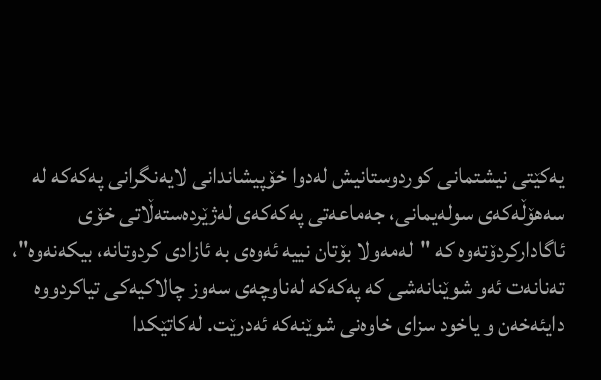یه‌كێتی نیشتمانی كوردوستانیش له‌دوا خۆپیشاندانی لایه‌نگرانی په‌كه‌كه‌ له‌ سه‌هۆڵه‌كه‌ی سوله‌یمانی، جه‌ماعه‌تی په‌كه‌كه‌ی له‌ژێرده‌سته‌ڵاتی خۆی ئاگاداركردۆته‌وه‌ كه‌ "له‌مه‌ولا بۆتان نییه‌ ئه‌وه‌ی به‌ ئازادی كردوتانه‌، بیكه‌نه‌وه‌"، ته‌نانه‌ت ئه‌و شوێنانه‌شی كه‌ په‌كه‌كه‌ له‌ناوچه‌ی سه‌وز چالاكیه‌كی تیاكردووه‌ دایئه‌خه‌ن و یاخود سزای خاوه‌نی شوێنه‌كه‌ ئه‌درێت. له‌كاتێكدا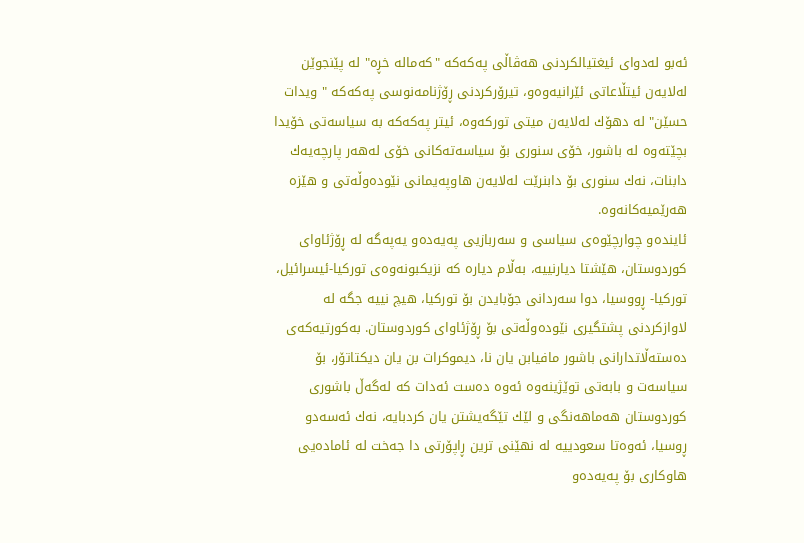ئه‌بو له‌دوای ئیغتیالكردنی هه‌ڤاڵی په‌كه‌كه‌ "كه‌ماله‌ خڕه‌" له‌ پێنجوێن له‌لایه‌ن ئیتڵاعاتی ئێرانیه‌وه‌و، تیرۆركردنی ڕۆژنامه‌نوسی په‌كه‌كه‌ " ویدات حسێن" له‌ دهۆك له‌لایه‌ن میتی توركه‌وه‌، ئیتر په‌كه‌كه‌ به‌ سیاسه‌تی خۆیدا بچێته‌وه‌ له‌ باشور، خۆی سنوری بۆ سیاسه‌ته‌كانی خۆی له‌هه‌ر پارچه‌یه‌ك دابنات، نه‌ك سنوری بۆ دابنرێت له‌لایه‌ن هاوپه‌یمانی نێوده‌وڵه‌تی و هێزه‌ هه‌رێمیه‌كانه‌وه‌.
ئاینده‌و چوارچێوه‌ی سیاسی و سه‌ربازیی په‌یه‌ده‌و یه‌په‌گه‌ له‌ ڕۆژئاوای كوردوستان، هێشتا دیارنییه‌، به‌ڵام دیاره‌ كه‌ نزیكبونه‌وه‌ی توركیا-ئیسرائیل، توركیا- ڕووسیا، دوا سه‌ردانی جۆبایدن بۆ توركیا، هیچ نییه‌ جگه‌ له‌ لاوازكردنی پشتگیری نێوده‌وڵه‌تی بۆ ڕۆژئاوای كوردوستان. به‌كورتیه‌كه‌ی ده‌سته‌ڵاتدارانی باشور مافیابن یان نا، دیموكرات بن یان دیكتاتۆر، بۆ سیاسه‌ت و بابه‌تی توێژینه‌وه‌ ئه‌وه‌ ده‌ست ئه‌دات كه‌ له‌گه‌ڵ باشوری كوردوستان هه‌ماهه‌نگی و لێك تێگه‌یشتن یان كردبایه‌، نه‌ك ئه‌سه‌دو ڕوسیا، ئه‌وه‌تا سعودییه‌ له‌ نهێنی ترین ڕاپۆرتی دا جه‌خت له‌ ئاماده‌یی هاوكاری بۆ په‌یه‌ده‌و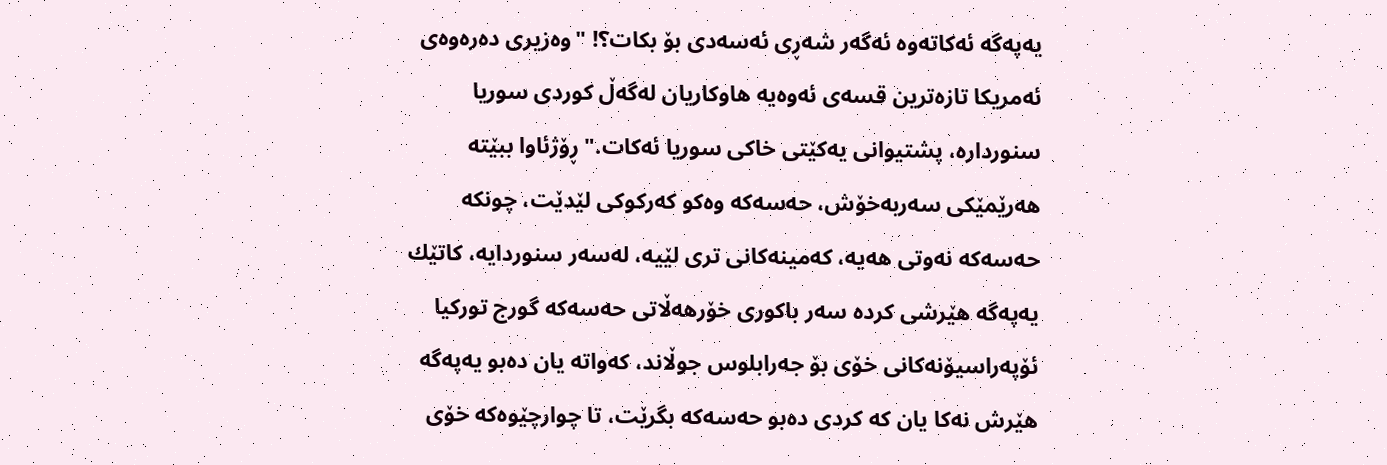یه‌په‌گه‌ ئه‌كاته‌وه‌ ئه‌گه‌ر شه‌ڕی ئه‌سه‌دی بۆ بكات؟! "وەزیری دەرەوەی ئەمریکا تازەترین قسەی ئەوەیە هاوکاریان لەگەڵ کوردی سوریا سنوردارە، پشتیوانی یەکێتی خاکی سوریا ئەکات." ڕۆژئاوا ببێته‌ هه‌رێمێكی سه‌ربه‌خۆش، حه‌سه‌كه‌ وه‌كو كه‌ركوكی لێدێت، چونكه‌ حه‌سه‌كه‌ نه‌وتی هه‌یه‌، كه‌مینه‌كانی تری لێیه‌، له‌سه‌ر سنوردایه‌، كاتێك یه‌په‌گه‌ هێرشی كرده‌ سه‌ر باكوری خۆرهه‌ڵاتی حه‌سه‌كه‌ گورج توركیا ئۆپه‌راسیۆنه‌كانی خۆی بۆ جه‌رابلوس جوڵاند، كه‌واته‌ یان ده‌بو یه‌په‌گه‌ هێرش نه‌كا یان كه‌ كردی ده‌بو حه‌سه‌كه‌ بگرێت، تا چوارچێوه‌كه‌ خۆی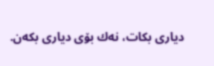دیاری بكات، نه‌ك بۆی دیاری بكه‌ن.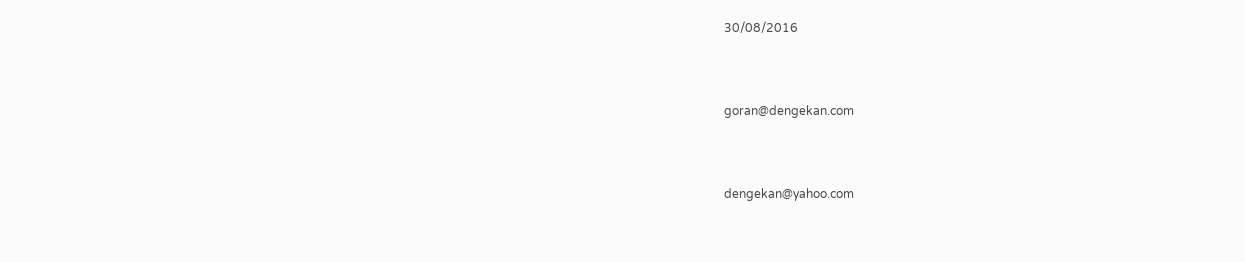30/08/2016



goran@dengekan.com



dengekan@yahoo.com